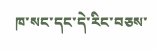ཁ་སང་དང་དེ་རིང་བཅས་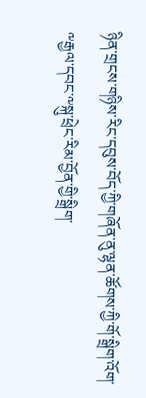ཉིན་གྲངས་གཉིས་རིང་དབུས་བོད་ཀྱི་གཞོན་ནུ་ལྷན་ཚོགས་ཀྱི་གོ་སྒྲིག་འོག་༸རྒྱལ་དབང་༸སྐུ་ཕྲེང་རིམ་བྱོན་གྱི་སྒྲིག་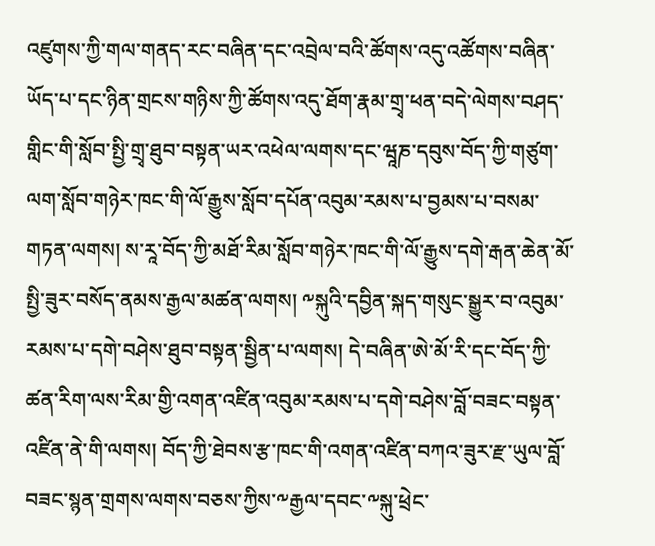འཛུགས་ཀྱི་གལ་གནད་རང་བཞིན་དང་འབྲེལ་བའི་ཚོགས་འདུ་འཚོགས་བཞིན་ཡོད་པ་དང་ཉིན་གྲངས་གཉིས་ཀྱི་ཚོགས་འདུ་ཐོག་རྣམ་གྲྭ་ཕན་བདེ་ལེགས་བཤད་གླིང་གི་སློབ་སྤྱི་གྲྭ་ཐུབ་བསྟན་ཡར་འཕེལ་ལགས་དང་ཝཱཎ་དབུས་བོད་ཀྱི་གཙུག་ལག་སློབ་གཉེར་ཁང་གི་ལོ་རྒྱུས་སློབ་དཔོན་འབུམ་རམས་པ་བྱམས་པ་བསམ་གཏན་ལགས། ས་རཱ་བོད་ཀྱི་མཐོ་རིམ་སློབ་གཉེར་ཁང་གི་ལོ་རྒྱུས་དགེ་རྒན་ཆེན་མོ་སྤྱི་ཟུར་བསོད་ནམས་རྒྱལ་མཚན་ལགས། ༸སྐུའི་དབྱིན་སྐད་གསུང་སྒྱུར་བ་འབུམ་རམས་པ་དགེ་བཤེས་ཐུབ་བསྟན་སྦྱིན་པ་ལགས། དེ་བཞིན་ཨེ་མོ་རི་དང་བོད་ཀྱི་ཚན་རིག་ལས་རིམ་གྱི་འགན་འཛིན་འབུམ་རམས་པ་དགེ་བཤེས་བློ་བཟང་བསྟན་འཛིན་ནེ་གི་ལགས། བོད་ཀྱི་ཐེབས་རྩ་ཁང་གི་འགན་འཛིན་བཀའ་ཟུར་རྫ་ཡུལ་བློ་བཟང་སྙན་གྲགས་ལགས་བཅས་ཀྱིས་༸རྒྱལ་དབང་༸སྐུ་ཕྲེང་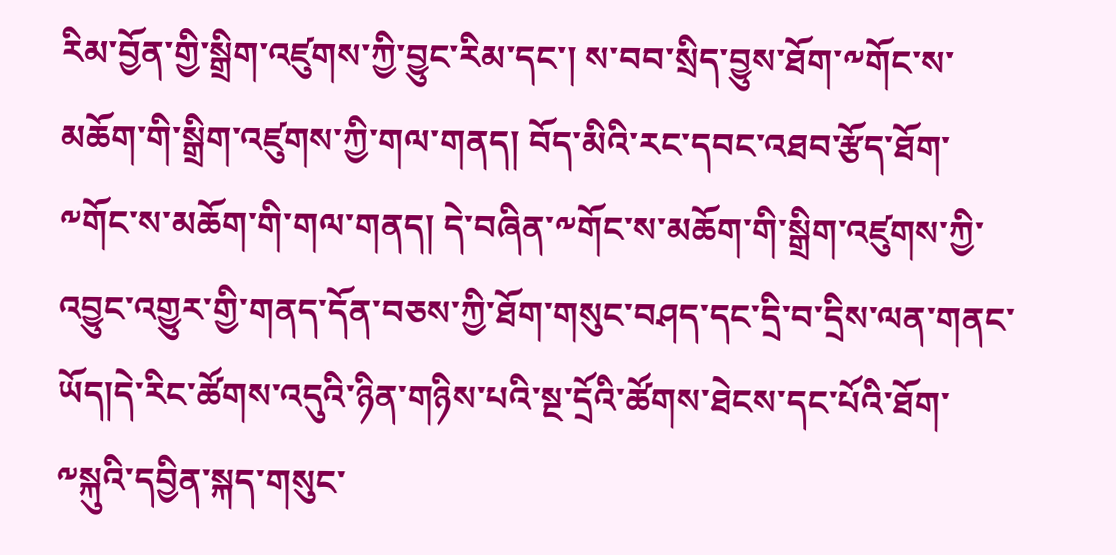རིམ་བྱོན་གྱི་སྒྲིག་འཛུགས་ཀྱི་བྱུང་རིམ་དང་། ས་བབ་སྲིད་བྱུས་ཐོག་༸གོང་ས་མཆོག་གི་སྒྲིག་འཛུགས་ཀྱི་གལ་གནད། བོད་མིའི་རང་དབང་འཐབ་རྩོད་ཐོག་༸གོང་ས་མཆོག་གི་གལ་གནད། དེ་བཞིན་༸གོང་ས་མཆོག་གི་སྒྲིག་འཛུགས་ཀྱི་འབྱུང་འགྱུར་གྱི་གནད་དོན་བཅས་ཀྱི་ཐོག་གསུང་བཤད་དང་དྲི་བ་དྲིས་ལན་གནང་ཡོད།དེ་རིང་ཚོགས་འདུའི་ཉིན་གཉིས་པའི་སྔ་དྲོའི་ཚོགས་ཐེངས་དང་པོའི་ཐོག་༸སྐུའི་དབྱིན་སྐད་གསུང་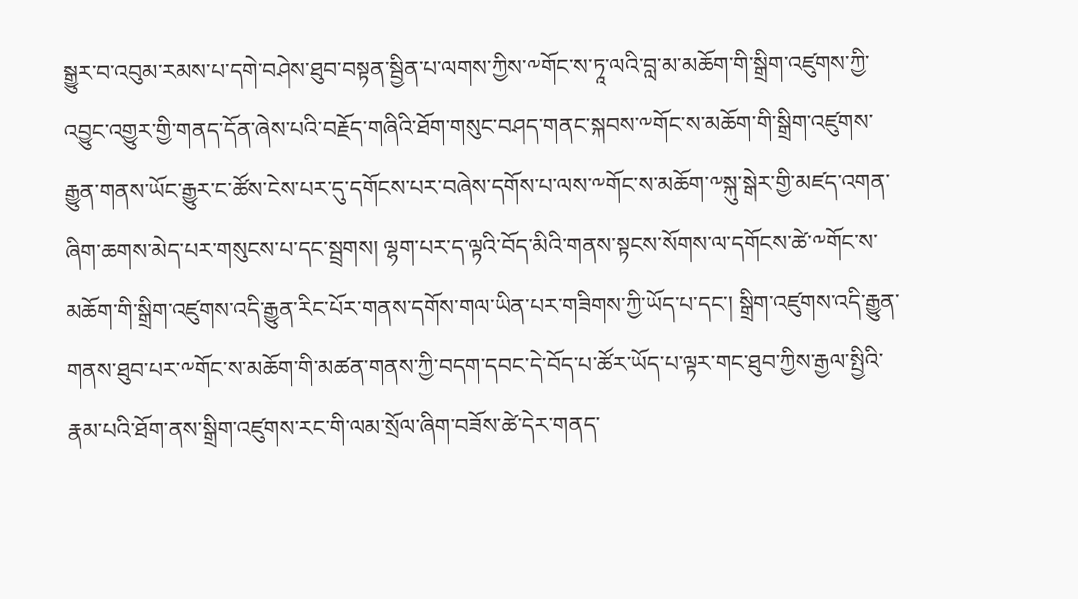སྒྱུར་བ་འབུམ་རམས་པ་དགེ་བཤེས་ཐུབ་བསྟན་སྦྱིན་པ་ལགས་ཀྱིས་༸གོང་ས་ཏཱ་ལའི་བླ་མ་མཆོག་གི་སྒྲིག་འཛུགས་ཀྱི་འབྱུང་འགྱུར་གྱི་གནད་དོན་ཞེས་པའི་བརྗོད་གཞིའི་ཐོག་གསུང་བཤད་གནང་སྐབས་༸གོང་ས་མཆོག་གི་སྒྲིག་འཛུགས་རྒྱུན་གནས་ཡོང་རྒྱུར་ང་ཚོས་ངེས་པར་དུ་དགོངས་པར་བཞེས་དགོས་པ་ལས་༸གོང་ས་མཆོག་༸སྐུ་སྒེར་གྱི་མཛད་འགན་ཞིག་ཆགས་མེད་པར་གསུངས་པ་དང་སྦྲགས། ལྷག་པར་ད་ལྟའི་བོད་མིའི་གནས་སྟངས་སོགས་ལ་དགོངས་ཚེ་༸གོང་ས་མཆོག་གི་སྒྲིག་འཛུགས་འདི་རྒྱུན་རིང་པོར་གནས་དགོས་གལ་ཡིན་པར་གཟིགས་ཀྱི་ཡོད་པ་དང་། སྒྲིག་འཛུགས་འདི་རྒྱུན་གནས་ཐུབ་པར་༸གོང་ས་མཆོག་གི་མཚན་གནས་ཀྱི་བདག་དབང་དེ་བོད་པ་ཚོར་ཡོད་པ་ལྟར་གང་ཐུབ་ཀྱིས་རྒྱལ་སྤྱིའི་རྣམ་པའི་ཐོག་ནས་སྒྲིག་འཛུགས་རང་གི་ལམ་སྲོལ་ཞིག་བཟོས་ཚེ་དེར་གནད་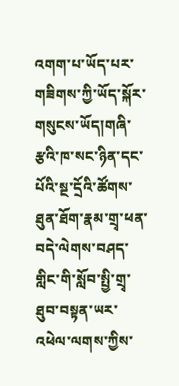འགག་པ་ཡོད་པར་གཟིགས་ཀྱི་ཡོད་སྐོར་གསུངས་ཡོད།གཞི་རྩའི་ཁ་སང་ཉིན་དང་པོའི་སྔ་དྲོའི་ཚོགས་ཐུན་ཐོག་རྣམ་གྲྭ་ཕན་བདེ་ལེགས་བཤད་གླིང་གི་སློབ་སྤྱི་གྲྭ་ཐུབ་བསྟན་ཡར་འཕེལ་ལགས་ཀྱིས་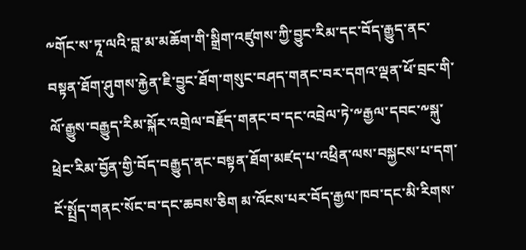༸གོང་ས་ཏཱ་ལའི་བླ་མ་མཆོག་གི་སྒྲིག་འཛུགས་ཀྱི་བྱུང་རིམ་དང་བོད་རྒྱུད་ནང་བསྟན་ཐོག་ཤུགས་རྐྱེན་ཇི་བྱུང་ཐོག་གསུང་བཤད་གནང་བར་དགའ་ལྡན་ཕོ་བྲང་གི་ལོ་རྒྱུས་བརྒྱུད་རིམ་སྐོར་འགྲེལ་བརྗོད་གནང་བ་དང་འབྲེལ་ཏེ་༸རྒྱལ་དབང་༸སྐུ་ཕྲེང་རིམ་བྱོན་གྱི་བོད་བརྒྱུད་ནང་བསྟན་ཐོག་མཛད་པ་འཕྲིན་ལས་བསྐྱངས་པ་དག་ངོ་སྤྲོད་གནང་སོང་བ་དང་ཆབས་ཅིག མ་འོངས་པར་བོད་རྒྱལ་ཁབ་དང་མི་རིགས་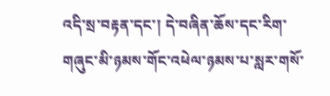འདི་སྲ་བརྟན་དང་། དེ་བཞིན་ཆོས་དང་རིག་གཞུང་མི་ཉམས་གོང་འཕེལ་ཉམས་པ་སླར་གསོ་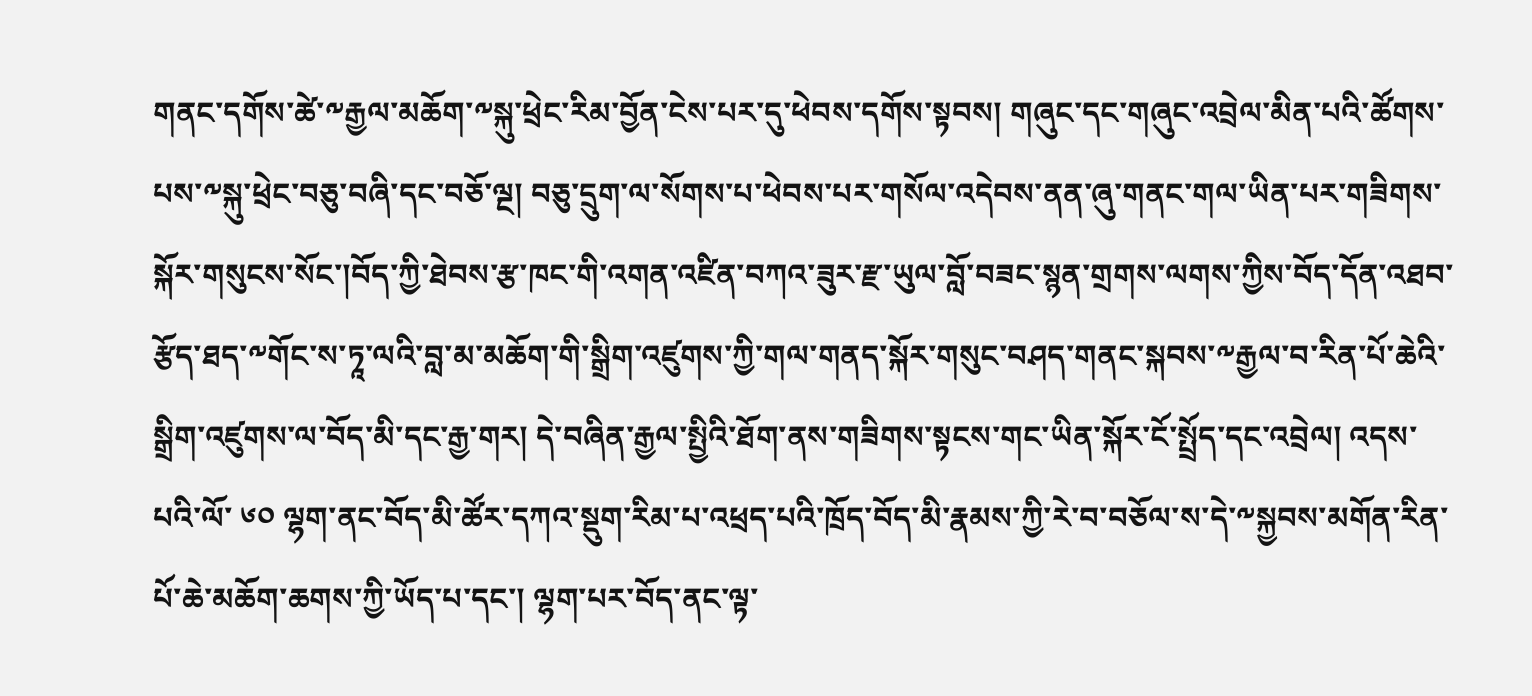གནང་དགོས་ཚེ་༸རྒྱལ་མཆོག་༸སྐུ་ཕྲེང་རིམ་བྱོན་ངེས་པར་དུ་ཕེབས་དགོས་སྟབས། གཞུང་དང་གཞུང་འབྲེལ་མིན་པའི་ཚོགས་པས་༸སྐུ་ཕྲེང་བཅུ་བཞི་དང་བཅོ་ལྔ། བཅུ་དྲུག་ལ་སོགས་པ་ཕེབས་པར་གསོལ་འདེབས་ནན་ཞུ་གནང་གལ་ཡིན་པར་གཟིགས་སྐོར་གསུངས་སོང་།བོད་ཀྱི་ཐེབས་རྩ་ཁང་གི་འགན་འཛིན་བཀའ་ཟུར་རྫ་ཡུལ་བློ་བཟང་སྙན་གྲགས་ལགས་ཀྱིས་བོད་དོན་འཐབ་རྩོད་ཐད་༸གོང་ས་ཏཱ་ལའི་བླ་མ་མཆོག་གི་སྒྲིག་འཛུགས་ཀྱི་གལ་གནད་སྐོར་གསུང་བཤད་གནང་སྐབས་༸རྒྱལ་བ་རིན་པོ་ཆེའི་སྒྲིག་འཛུགས་ལ་བོད་མི་དང་རྒྱ་གར། དེ་བཞིན་རྒྱལ་སྤྱིའི་ཐོག་ནས་གཟིགས་སྟངས་གང་ཡིན་སྐོར་ངོ་སྤྲོད་དང་འབྲེལ། འདས་པའི་ལོ་ ༦༠ ལྷག་ནང་བོད་མི་ཚོར་དཀའ་སྡུག་རིམ་པ་འཕྲད་པའི་ཁྲོད་བོད་མི་རྣམས་ཀྱི་རེ་བ་བཅོལ་ས་དེ་༸སྐྱབས་མགོན་རིན་པོ་ཆེ་མཆོག་ཆགས་ཀྱི་ཡོད་པ་དང་། ལྷག་པར་བོད་ནང་ལྟ་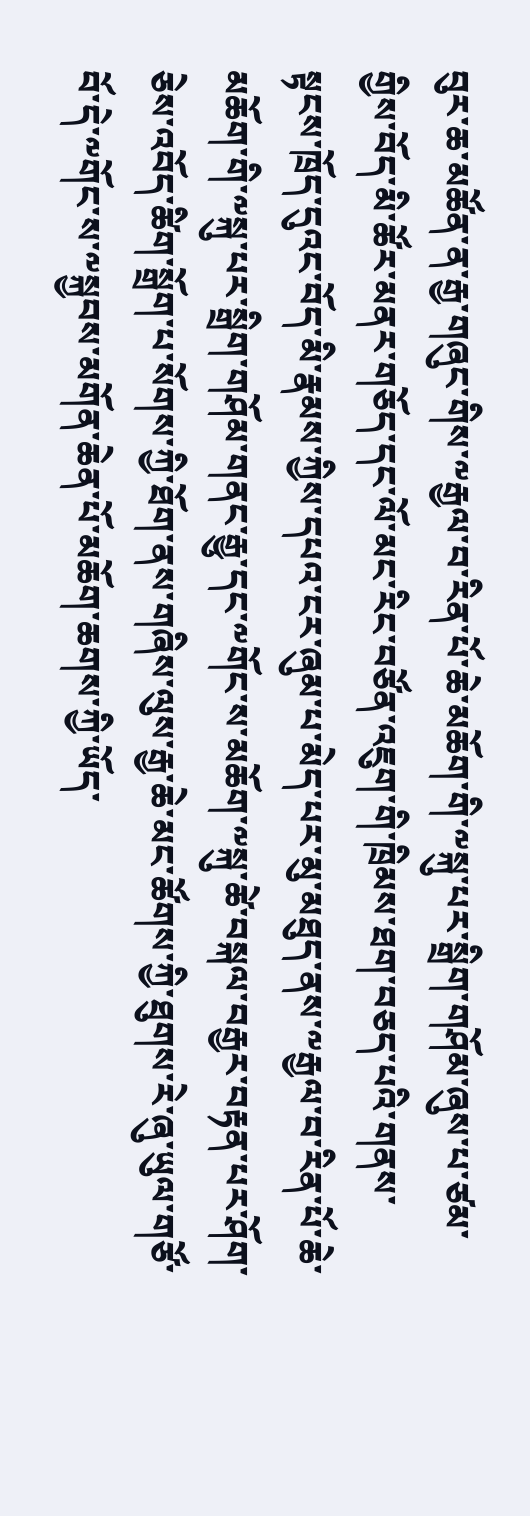བུར་ཆ་མཚོན་ན་རྒྱ་གཞུང་གིས་༸རྒྱལ་བ་རིན་པོ་ཆེ་མཆོག་གི་༸སྐུ་པར་སྒྲིག་གཤོམ་ཞུས་པ་ཙམ་གྱིས་བོད་མི་ཚོར་མནར་གཅོད་དང་ལོ་མང་རིང་བཙོན་འཇུག་གི་ཁྲིམས་ཐག་བཅད་པའི་གནས་སྟངས་ཁྲོད་དུའང་བོད་མི་རྣམས་ཀྱིས་དཔའ་ངར་ཞུམ་པ་མེད་པར་མུ་མཐུད་ནས་༸རྒྱལ་བ་རིན་པོ་ཆེ་མཆོག་གི་༸སྐུ་པར་སྒྲིག་གཤོམ་གནང་རྒྱུ་དང་༸གོང་ས་མཆོག་༸སྐུ་ཚེ་བསྐལ་བརྒྱར་བརྟན་པར་ཤོག་ཅེས་འབོད་ཚིག་སྒྲོག་པ་སོགས་ཀྱི་ཐོག་ནས་གཞིས་ལུས་རྒྱ་ཆེ་མང་ཚོགས་ཀྱི་ཐུགས་རེ་ཞུ་ཡུལ་གཙོ་བོ་དེ་༸གོང་ས་༸སྐྱབས་མགོན་ཆེན་པོ་མཆོག་ཆགས་ཀྱི་ཡོད་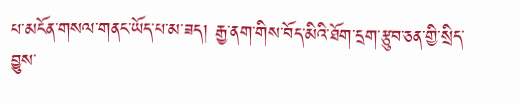པ་མངོན་གསལ་གནང་ཡོད་པ་མ་ཟད། རྒྱ་ནག་གིས་བོད་མིའི་ཐོག་དྲག་རྩུབ་ཅན་གྱི་སྲིད་བྱུས་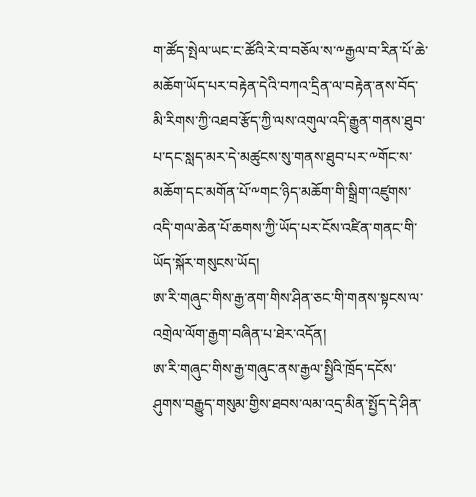ག་ཚོད་སྤེལ་ཡང་ང་ཚོའི་རེ་བ་བཅོལ་ས་༸རྒྱལ་བ་རིན་པོ་ཆེ་མཆོག་ཡོད་པར་བརྟེན་དེའི་བཀའ་དྲིན་ལ་བརྟེན་ནས་བོད་མི་རིགས་ཀྱི་འཐབ་རྩོད་ཀྱི་ལས་འགུལ་འདི་རྒྱུན་གནས་ཐུབ་པ་དང་སླད་མར་དེ་མཚུངས་སུ་གནས་ཐུབ་པར་༸གོང་ས་མཆོག་དང་མགོན་པོ་༸གང་ཉིད་མཆོག་གི་སྒྲིག་འཛུགས་འདི་གལ་ཆེན་པོ་ཆགས་ཀྱི་ཡོད་པར་ངོས་འཛིན་གནང་གི་ཡོད་སྐོར་གསུངས་ཡོད།
ཨ་རི་གཞུང་གིས་རྒྱ་ནག་གིས་ཤིན་ཅང་གི་གནས་སྟངས་ལ་འགྲེལ་ལོག་རྒྱག་བཞིན་པ་ཐེར་འདོན།
ཨ་རི་གཞུང་གིས་རྒྱ་གཞུང་ནས་རྒྱལ་སྤྱིའི་ཁྲོད་དངོས་ཤུགས་བརྒྱུད་གསུམ་གྱིས་ཐབས་ལམ་འདྲ་མིན་སྤྱོད་དེ་ཤིན་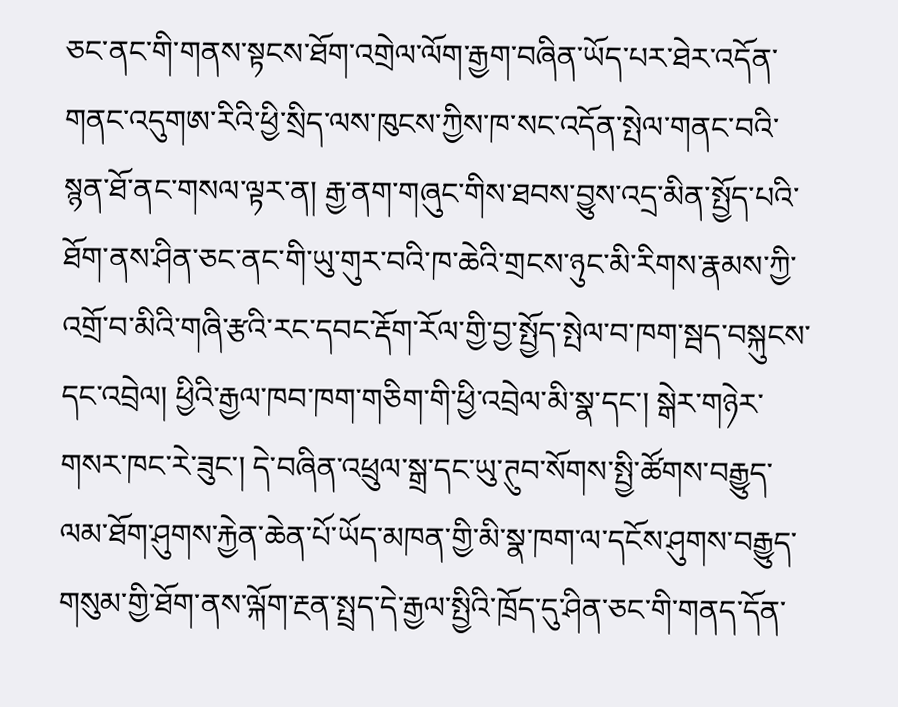ཅང་ནང་གི་གནས་སྟངས་ཐོག་འགྲེལ་ལོག་རྒྱག་བཞིན་ཡོད་པར་ཐེར་འདོན་གནང་འདུགཨ་རིའི་ཕྱི་སྲིད་ལས་ཁུངས་ཀྱིས་ཁ་སང་འདོན་སྤེལ་གནང་བའི་སྙན་ཐོ་ནང་གསལ་ལྟར་ན། རྒྱ་ནག་གཞུང་གིས་ཐབས་བྱུས་འདྲ་མིན་སྤྱོད་པའི་ཐོག་ནས་ཤིན་ཅང་ནང་གི་ཡུ་གུར་བའི་ཁ་ཆེའི་གྲངས་ཉུང་མི་རིགས་རྣམས་ཀྱི་འགྲོ་བ་མིའི་གཞི་རྩའི་རང་དབང་རྡོག་རོལ་གྱི་བྱ་སྤྱོད་སྤེལ་བ་ཁག་སྦད་བསྐུངས་དང་འབྲེལ། ཕྱིའི་རྒྱལ་ཁབ་ཁག་གཅིག་གི་ཕྱི་འབྲེལ་མི་སྣ་དང་། སྒེར་གཉེར་གསར་ཁང་རེ་ཟུང་། དེ་བཞིན་འཕྲུལ་སྒྲ་དང་ཡུ་ཊུབ་སོགས་སྤྱི་ཚོགས་བརྒྱུད་ལམ་ཐོག་ཤུགས་རྐྱེན་ཆེན་པོ་ཡོད་མཁན་གྱི་མི་སྣ་ཁག་ལ་དངོས་ཤུགས་བརྒྱུད་གསུམ་གྱི་ཐོག་ནས་ལྐོག་རྔན་སྤྲད་དེ་རྒྱལ་སྤྱིའི་ཁྲོད་དུ་ཤིན་ཅང་གི་གནད་དོན་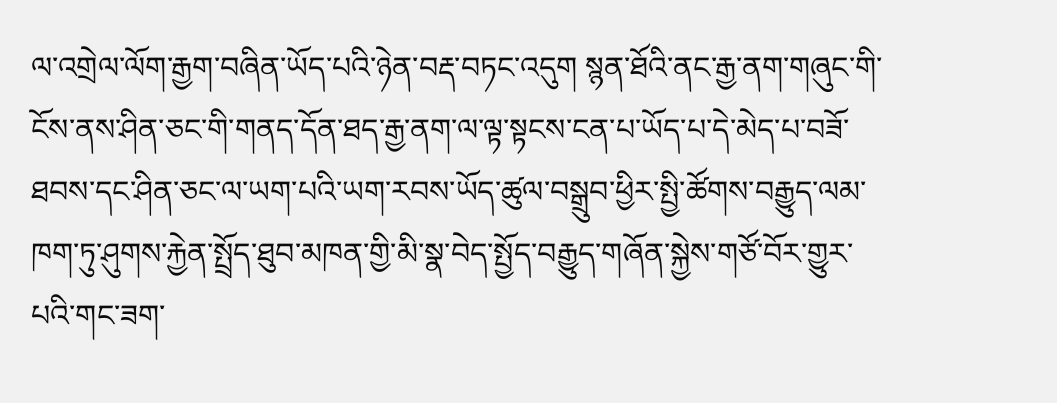ལ་འགྲེལ་ལོག་རྒྱག་བཞིན་ཡོད་པའི་ཉེན་བརྡ་བཏང་འདུག སྙན་ཐོའི་ནང་རྒྱ་ནག་གཞུང་གི་ངོས་ནས་ཤིན་ཅང་གི་གནད་དོན་ཐད་རྒྱ་ནག་ལ་ལྟ་སྟངས་ངན་པ་ཡོད་པ་དེ་མེད་པ་བཟོ་ཐབས་དང་ཤིན་ཅང་ལ་ཡག་པའི་ཡག་རབས་ཡོད་ཚུལ་བསྒྲུབ་ཕྱིར་སྤྱི་ཚོགས་བརྒྱུད་ལམ་ཁག་ཏུ་ཤུགས་རྐྱེན་སྤྲོད་ཐུབ་མཁན་གྱི་མི་སྣ་བེད་སྤྱོད་བརྒྱུད་གཞོན་སྐྱེས་གཙོ་བོར་གྱུར་པའི་གང་ཟག་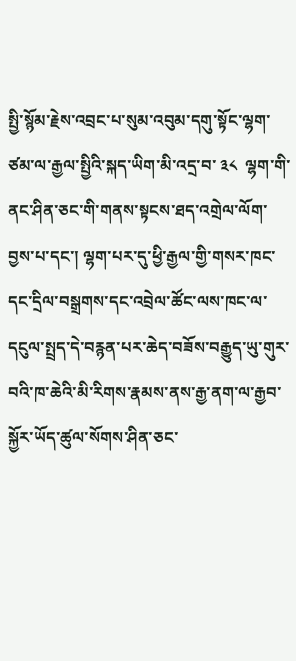སྤྱི་སྙོམ་རྗེས་འབྲང་པ་སུམ་འབུམ་དགུ་སྟོང་ལྷག་ཙམ་ལ་རྒྱལ་སྤྱིའི་སྐད་ཡིག་མི་འདྲ་བ་ ༣༨  ལྷག་གི་ནང་ཤིན་ཅང་གི་གནས་སྟངས་ཐད་འགྲེལ་ལོག་བྱས་པ་དང་། ལྷག་པར་དུ་ཕྱི་རྒྱལ་གྱི་གསར་ཁང་དང་དྲིལ་བསྒྲགས་དང་འབྲེལ་ཚོང་ལས་ཁང་ལ་དངུལ་སྤྲད་དེ་བརྙན་པར་ཆེད་བཟོས་བརྒྱུད་ཡུ་གུར་བའི་ཁ་ཆེའི་མི་རིགས་རྣམས་ནས་རྒྱ་ནག་ལ་རྒྱབ་སྐྱོར་ཡོད་ཚུལ་སོགས་ཤིན་ཅང་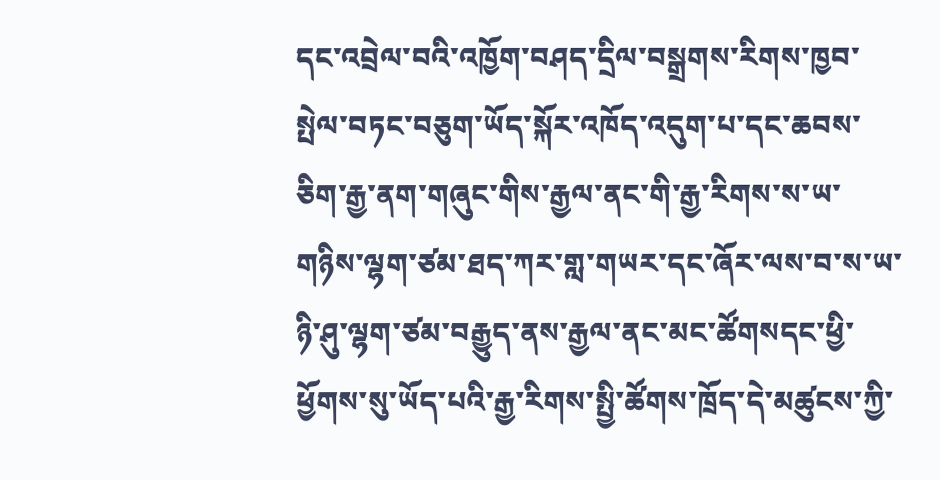དང་འབྲེལ་བའི་འཁྱོག་བཤད་དྲིལ་བསྒྲགས་རིགས་ཁྱབ་སྤེལ་བཏང་བཅུག་ཡོད་སྐོར་འཁོད་འདུག་པ་དང་ཆབས་ཅིག་རྒྱ་ནག་གཞུང་གིས་རྒྱལ་ནང་གི་རྒྱ་རིགས་ས་ཡ་གཉིས་ལྷག་ཙམ་ཐད་ཀར་གླ་གཡར་དང་ཞོར་ལས་བ་ས་ཡ་ཉི་ཤུ་ལྷག་ཙམ་བརྒྱུད་ནས་རྒྱལ་ནང་མང་ཚོགསདང་ཕྱི་ཕྱོགས་སུ་ཡོད་པའི་རྒྱ་རིགས་སྤྱི་ཚོགས་ཁྲོད་དེ་མཚུངས་ཀྱི་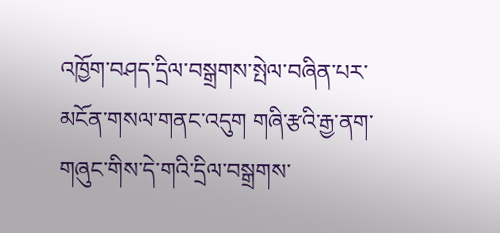འཁྱོག་བཤད་དྲིལ་བསྒྲགས་སྤེལ་བཞིན་པར་མངོན་གསལ་གནང་འདུག གཞི་རྩའི་རྒྱ་ནག་གཞུང་གིས་དེ་གའི་དྲིལ་བསྒྲགས་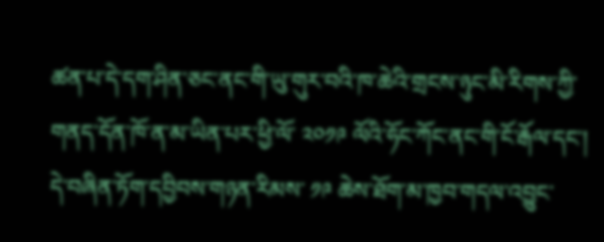ཚན་པ་དེ་དག་ཤིན་ཅང་ནང་གི་ཡུ་གུར་བའི་ཁ་ཆེའི་གྲངས་ཉུང་མི་རིགས་ཀྱི་གནད་དོན་ཁོ་ན་མ་ཡིན་པར་ཕྱི་ལོ་ ༢༠༡༩ ལོའི་ཧོང་ཀོང་ནང་གི་ངོ་རྒོལ་དང་། དེ་བཞིན་ཏོག་དབྱིབས་གཉན་རིམས་ ༡༩ ཆེས་ཐོག་མ་ཁྱབ་གདལ་འབྱུང་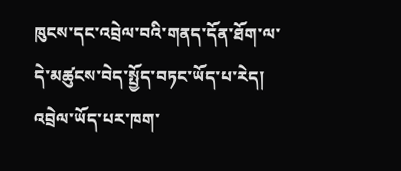ཁུངས་དང་འབྲེལ་བའི་གནད་དོན་ཐོག་ལ་དེ་མཚུངས་བེད་སྤྱོད་བཏང་ཡོད་པ་རེད། འབྲེལ་ཡོད་པར་ཁག་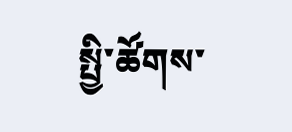སྤྱི་ཚོགས་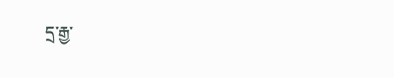དྲ་རྒྱ་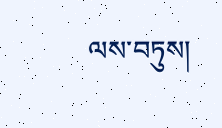ལས་བཏུས།